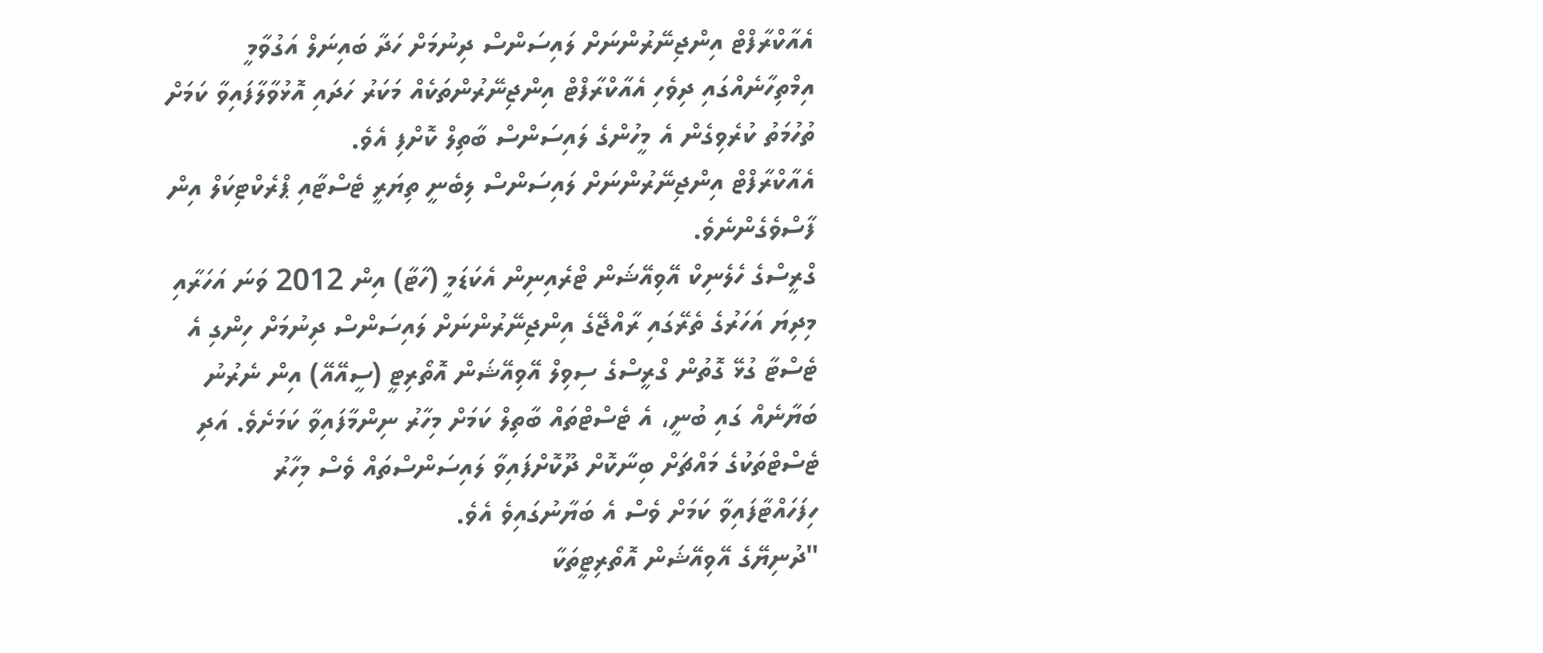އެއާކްރާފްޓް އިންޖިނޭރުންނަށް ލައިސަންސް ދިނުމަށް ހަދާ ބައިނަލް އަގުވާމީ އިމްތިހާނެއްގައި ދިވެހި އެއާކްރާފްޓް އިންޖިނޭރުންތަކެއް މަކަރު ހަދައި އޮޅުވާލާފައިވާ ކަމަށް ތުހުމަތު ކުރެވިގެން އެ މީހުންގެ ލައިސަންސް ބާތިލް ކޮށްފި އެވެ.
އެއާކްރާފްޓް އިންޖިނޭރުންނަށް ލައިސަންސް ލިބެނީ ތިޔަރީ ޓެސްޓާއި ޕްރެކްޓިކަލް އިން ފާސްވެގެންނެވެ.
ގްރީސްގެ ހެލެނިކް އޭވިއޭޝަން ޓްރެއިނިން އެކަޑަމީ (ހާޓާ) އިން 2012 ވަނަ އަހަރާއި މިދިޔަ އަހަރުގެ ތެރޭގައި ރާއްޖޭގެ އިންޖިނޭރުންނަށް ލައިސަންސް ދިނުމަށް ހިންގި އެ ޓެސްޓާ ގުޅޭ ގޮތުން ގްރީސްގެ ސިވިލް އޭވިއޭޝަން އޮތޯރިޓީ (ސީއޭއޭ) އިން ނެރުނު ބަޔާނެއް ގައި ބުނީ، އެ ޓެސްޓްތައް ބާތިލް ކަމަށް މިހާރު ނިންމާފައިވާ ކަމަށެވެ. އަދި ޓެސްޓްތަކުގެ މައްޗަށް ބިނާކޮށް ދޫކޮށްފައިވާ ލައިސަންސްތައް ވެސް މިހާރު ހިފަހައްޓާފައިވާ ކަމަށް ވެސް އެ ބަޔާނުގައިވެ އެވެ.
"ދުނިޔޭގެ އޭވިއޭޝަން އޮތޯރިޓީތަކާ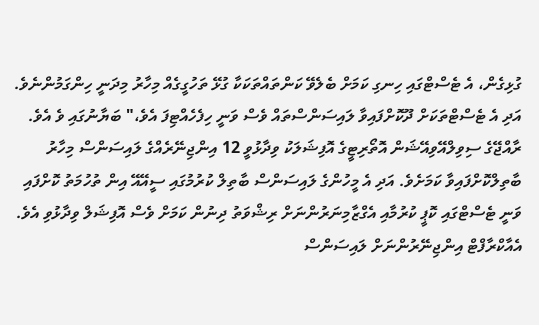ގުޅިގެން، އެ ޓެސްޓްގައި ހިނގި ކަމަށް ބެލެވޭ ކަންތައްތަކަކާ ގުޅޭ ތަހުގީގެއް މިހާރު މިދަނީ ހިންގަމުންނެވެ. އަދި އެ ޓެސްޓްތަކަށް ދޫކޮށްފައިވާ ލައިސަންސްތައް ވެސް ވަނީ ހިފެހެއްޓިފަ އެވެ،" ބަޔާނުގައި ވެ އެވެ.
ރާއްޖޭގެ ސިވިލްއޭވިއޭޝަން އޮތޯރިޓީގެ އޮފިޝަލަކު ވިދާޅުވީ 12 އިންޖިނޭރެއްގެ ލައިސަންސް މިހާރު ބާތިލްކޮށްފައިވާ ކަމަށެވެ. އަދި އެ މީހުންގެ ލައިސަންސް ބާތިލް ކުރުމުގައި ސީއޭއޭ އިން ތުހުމަތު ކޮށްފައި ވަނީ ޓެސްޓްގައި ކޮޕީ ކުރުމާއި އެގްޒާމިނަރުންނަށް ރިޝްވަތު ދިނުން ކަމަށް ވެސް އޮފިޝަލް ވިދާޅުވި އެވެ.
އެއާކްރާފްޓް އިންޖިނޭރުންނަށް ލައިސަންސް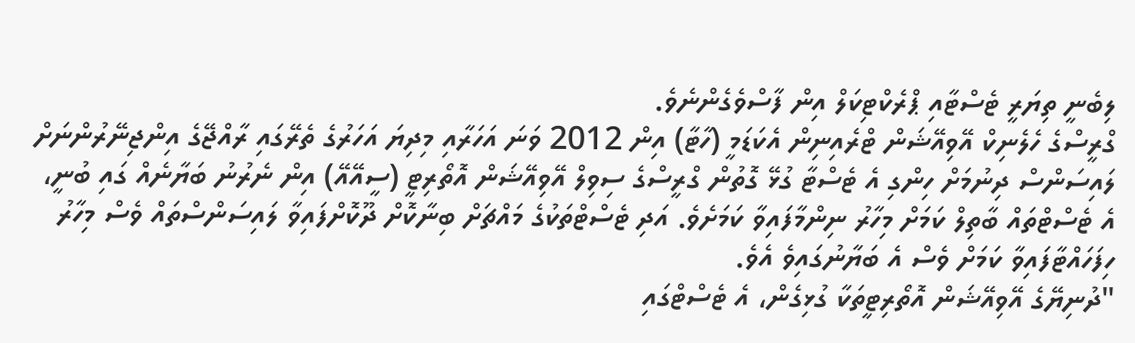ލިބެނީ ތިޔަރީ ޓެސްޓާއި ޕްރެކްޓިކަލް އިން ފާސްވެގެންނެވެ.
ގްރީސްގެ ހެލެނިކް އޭވިއޭޝަން ޓްރެއިނިން އެކަޑަމީ (ހާޓާ) އިން 2012 ވަނަ އަހަރާއި މިދިޔަ އަހަރުގެ ތެރޭގައި ރާއްޖޭގެ އިންޖިނޭރުންނަށް ލައިސަންސް ދިނުމަށް ހިންގި އެ ޓެސްޓާ ގުޅޭ ގޮތުން ގްރީސްގެ ސިވިލް އޭވިއޭޝަން އޮތޯރިޓީ (ސީއޭއޭ) އިން ނެރުނު ބަޔާނެއް ގައި ބުނީ، އެ ޓެސްޓްތައް ބާތިލް ކަމަށް މިހާރު ނިންމާފައިވާ ކަމަށެވެ. އަދި ޓެސްޓްތަކުގެ މައްޗަށް ބިނާކޮށް ދޫކޮށްފައިވާ ލައިސަންސްތައް ވެސް މިހާރު ހިފަހައްޓާފައިވާ ކަމަށް ވެސް އެ ބަޔާނުގައިވެ އެވެ.
"ދުނިޔޭގެ އޭވިއޭޝަން އޮތޯރިޓީތަކާ ގުޅިގެން، އެ ޓެސްޓްގައި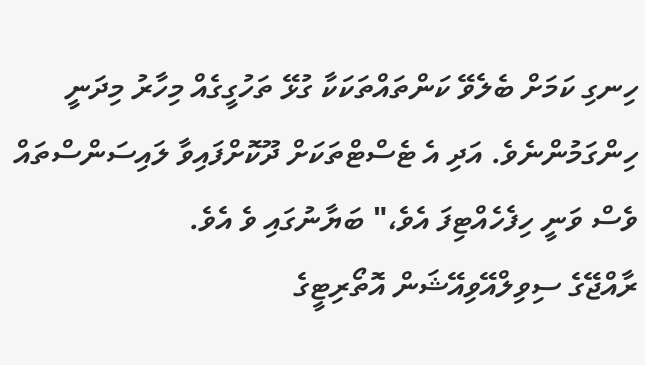ހިނގި ކަމަށް ބެލެވޭ ކަންތައްތަކަކާ ގުޅޭ ތަހުގީގެއް މިހާރު މިދަނީ ހިންގަމުންނެވެ. އަދި އެ ޓެސްޓްތަކަށް ދޫކޮށްފައިވާ ލައިސަންސްތައް ވެސް ވަނީ ހިފެހެއްޓިފަ އެވެ،" ބަޔާނުގައި ވެ އެވެ.
ރާއްޖޭގެ ސިވިލްއޭވިއޭޝަން އޮތޯރިޓީގެ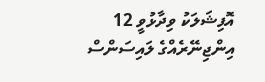އޮފިޝަލަކު ވިދާޅުވީ 12 އިންޖިނޭރެއްގެ ލައިސަންސް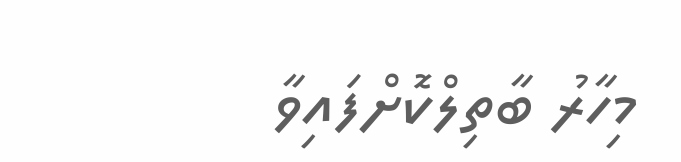މިހާރު ބާތިލްކޮށްފައިވާ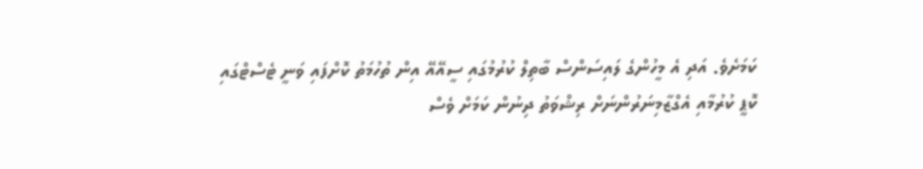ކަމަށެވެ. އަދި އެ މީހުންގެ ލައިސަންސް ބާތިލް ކުރުމުގައި ސީއޭއޭ އިން ތުހުމަތު ކޮށްފައި ވަނީ ޓެސްޓްގައި ކޮޕީ ކުރުމާއި އެގްޒާމިނަރުންނަށް ރިޝްވަތު ދިނުން ކަމަށް ވެސް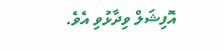އޮފިޝަލް ވިދާޅުވި އެވެ.